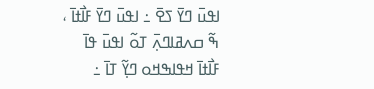ߊߟߎ߫ ߣߌ߫ ߖߐ߫ ߸ ߊߟߎ߫ ߣߌ߫ ߓߊ߯ߙߊ߫ ، ߒ߬ ߛߍߥߊߣߍ߲߫ ߠߋ߬ ߊߟߎ߫ ߟߊ߫ ߓߊ߯ߙߊ߫ ߞߟߊߒߞߋ ߣߌ߲߬ ߠߊ߫ ߸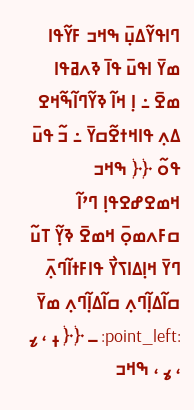ߣߊߟߌ߬ߡߎ߲߫ ߒߞߏ ߓߌ߬ߟߊ ߘߌ߫ ߊߟߎ߫ ߟߊ߫ ߢߍߥߟߊ ߘߐ߫ ߸ ߊ߲ ߞߊ߬ ߢߌ߬ߣߊ߬ߒ߬ߞߐ ߡߍ߲ ߟߊߞߙߐ߬ߛߌ߫ ߸ ߏ߬ ߟߎ߫ ߟߋ߬ ﴿﴿ ߒߞߏ ߞߘߐߝߐߟߊ߲ ߣߴߊ߬ ߛߓߍߘߋ߲߫ ߞߘߐ߫ ߢߌ߲߬ ߠߎ߬ ߣߌ߫ ߞߊ߲ߡߊߖߌ߯ ߟߊߓߙߊ߬ߣߍ߲߫ ߛߊ߬ߡߊ߲߬ߣߍ߲ ߛߊ߬ߡߊ߲߬ߣߍ߲ ߘߌ߫ :point_left: ߺ ﴿﴿ ߪ ، ߨ ، ߩ ، ߒߞߏ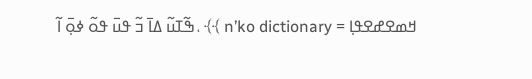ߞߘߐߝߐߟߊ߲ = n’ko dictionary ﴾﴾ ، ߒ߬ߠߎ߬ ߡߊ߫ ߏ߬ ߟߎ߫ ߟߋ߬ ߦߋ߲߫ ߊ߬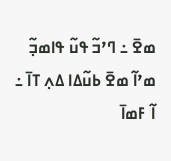ߘߐ߫ ߸ ߣߴߏ߬ ߟߎ߬ ߟߊߘߏ߲߬ ߘߴߊ߬ ߘߐ߫ ߕߎ߬ߡߊ ߡߍ߲ ߠߊ߫ ߸ ߊ߬ ߓߘߊ߫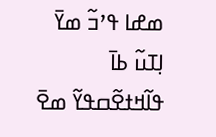ߘߝߊ ߟߴߏ߬ ߘߌ߫ ߊ߲ߠߎ߬ ߕߊ߫ ߟߊ߬ߞߙߐ߬ߛߟߌ߬ ߘߐ߫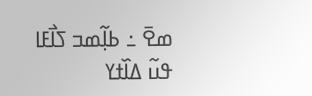ߘߐ߫ ߸ ߕߊ߲߬ߘߏ ߖߊ߯ߓߊ ߟߎ߬ ߡߊ߰ߙߌ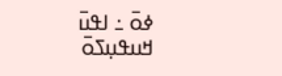ߦߋ߫ ߸ ߊߟߎ߫ ߞߎߟߎ߲ߖߋ߫